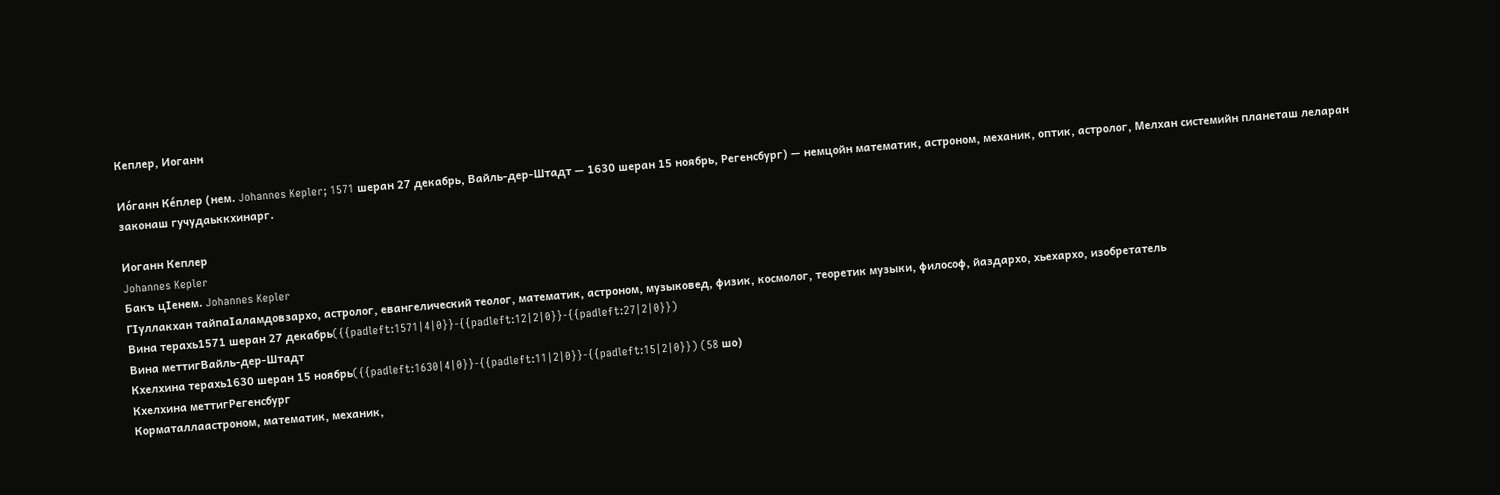Кеплер, Иоганн

Ио́ганн Ке́плер (нем. Johannes Kepler; 1571 шеран 27 декабрь, Вайль-дер-Штадт — 1630 шеран 15 ноябрь, Регенсбург) — немцойн математик, астроном, механик, оптик, астролог, Мелхан системийн планеташ леларан законаш гучудаьккхинарг.

Иоганн Кеплер
Johannes Kepler
Бакъ цӀенем. Johannes Kepler
ГӀуллакхан тайпаӀаламдовзархо, астролог, евангелический теолог, математик, астроном, музыковед, физик, космолог, теоретик музыки, философ, йаздархо, хьехархо, изобретатель
Вина терахь1571 шеран 27 декабрь({{padleft:1571|4|0}}-{{padleft:12|2|0}}-{{padleft:27|2|0}})
Вина меттигВайль-дер-Штадт
Кхелхина терахь1630 шеран 15 ноябрь({{padleft:1630|4|0}}-{{padleft:11|2|0}}-{{padleft:15|2|0}}) (58 шо)
Кхелхина меттигРегенсбург
Корматаллаастроном, математик, механик,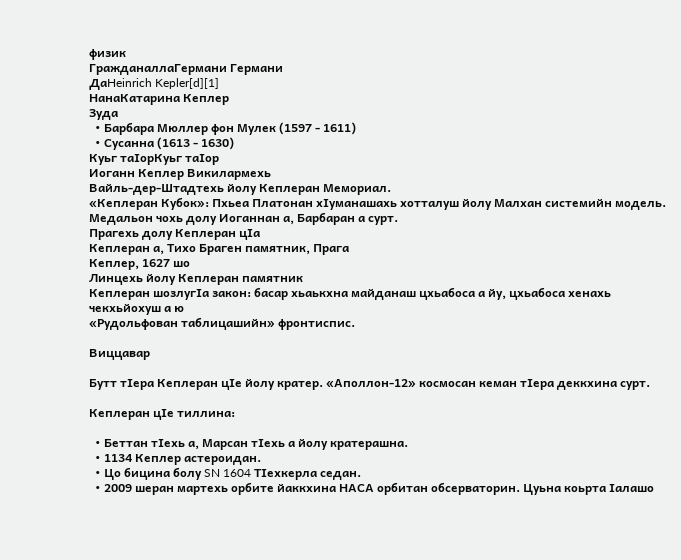физик
ГражданаллаГермани Германи
ДаHeinrich Kepler[d][1]
НанаКатарина Кеплер
Зуда
  • Барбара Мюллер фон Мулек (1597 - 1611)
  • Сусанна (1613 - 1630)
Куьг таӀорКуьг таӀор
Иоганн Кеплер Викилармехь
Вайль-дер-Штадтехь йолу Кеплеран Мемориал.
«Кеплеран Кубок»: Пхьеа Платонан хӀуманашахь хотталуш йолу Малхан системийн модель.
Медальон чохь долу Иоганнан а, Барбаран а сурт.
Прагехь долу Кеплеран цӀа
Кеплеран а, Тихо Браген памятник, Прага
Кеплер, 1627 шо
Линцехь йолу Кеплеран памятник
Кеплеран шозлугӀа закон: басар хьаькхна майданаш цхьабоса а йу, цхьабоса хенахь чекхьйохуш а ю
«Рудольфован таблицашийн» фронтиспис.

Виццавар

Бутт тӀера Кеплеран цӀе йолу кратер. «Аполлон-12» космосан кеман тӀера деккхина сурт.

Кеплеран цӀе тиллина:

  • Беттан тӀехь а, Марсан тӀехь а йолу кратерашна.
  • 1134 Кеплер астероидан.
  • Цо бицина болу SN 1604 ТӀехкерла седан.
  • 2009 шеран мартехь орбите йаккхина НАСА орбитан обсерваторин. Цуьна коьрта Ӏалашо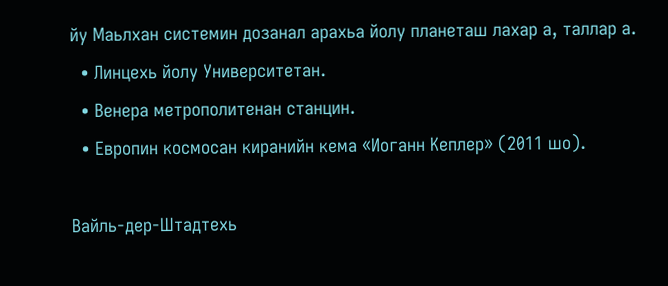йу Маьлхан системин дозанал арахьа йолу планеташ лахар а, таллар а.
  • Линцехь йолу Университетан.
  • Венера метрополитенан станцин.
  • Европин космосан киранийн кема «Иоганн Кеплер» (2011 шо).

Вайль-дер-Штадтехь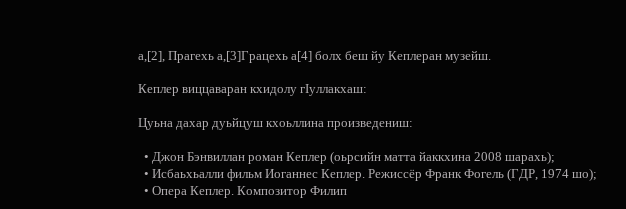а,[2], Прагехь а,[3]Грацехь а[4] болх беш йу Кеплеран музейш.

Кеплер виццаваран кхидолу гӀуллакхаш:

Цуьна дахар дуьйцуш кхоьллина произведениш:

  • Джон Бэнвиллан роман Кеплер (оьрсийн матта йаккхина 2008 шарахь);
  • Исбаьхьалли фильм Иоганнес Кеплер. Режиссёр Франк Фогель (ГДР, 1974 шо);
  • Опера Кеплер. Композитор Филип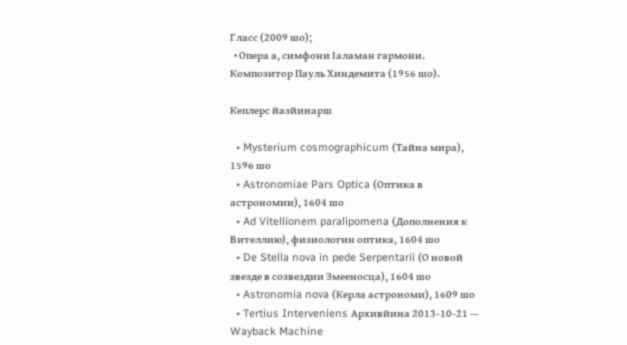Гласс (2009 шо);
  • Опера а, симфони Ӏаламан гармони. Композитор Пауль Хиндемита (1956 шо).

Кеплерс йазйинарш

  • Mysterium cosmographicum (Тайна мира), 1596 шо
  • Astronomiae Pars Optica (Оптика в астрономии), 1604 шо
  • Ad Vitellionem paralipomena (Дополнения к Вителлию), физиологин оптика, 1604 шо
  • De Stella nova in pede Serpentarii (О новой звезде в созвездии Змееносца), 1604 шо
  • Astronomia nova (Керла астрономи), 1609 шо
  • Tertius Interveniens Архивйина 2013-10-21 — Wayback Machine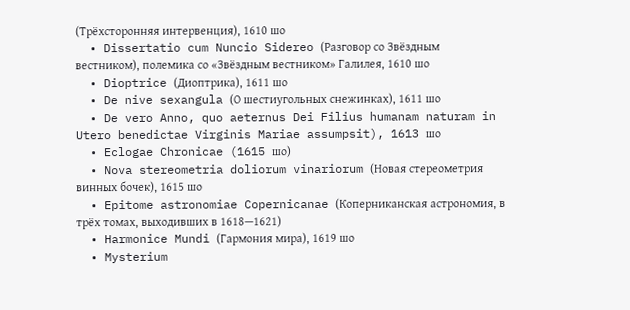(Трёхсторонняя интервенция), 1610 шо
  • Dissertatio cum Nuncio Sidereo (Разговор со Звёздным вестником), полемика со «Звёздным вестником» Галилея, 1610 шо
  • Dioptrice (Диоптрика), 1611 шо
  • De nive sexangula (О шестиугольных снежинках), 1611 шо
  • De vero Anno, quo aeternus Dei Filius humanam naturam in Utero benedictae Virginis Mariae assumpsit), 1613 шо
  • Eclogae Chronicae (1615 шо)
  • Nova stereometria doliorum vinariorum (Новая стереометрия винных бочек), 1615 шо
  • Epitome astronomiae Copernicanae (Коперниканская астрономия, в трёх томах, выходивших в 1618—1621)
  • Harmonice Mundi (Гармония мира), 1619 шо
  • Mysterium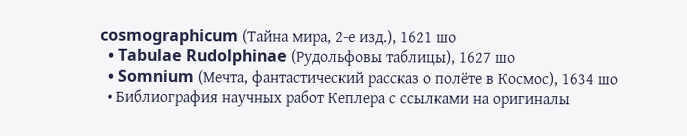cosmographicum (Тайна мира, 2-е изд.), 1621 шо
  • Tabulae Rudolphinae (Рудольфовы таблицы), 1627 шо
  • Somnium (Мечта, фантастический рассказ о полёте в Космос), 1634 шо
  • Библиография научных работ Кеплера с ссылками на оригиналы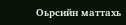Оьрсийн маттахь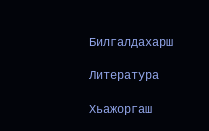Билгалдахарш

Литература

Хьажоргаш